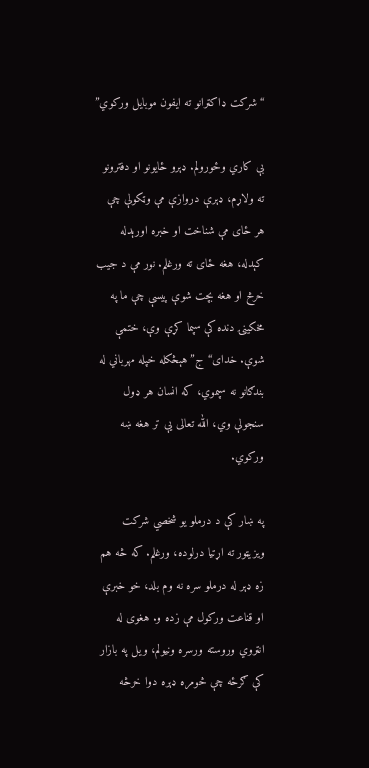“شرکت ډاکټرانو ته ایفون موبایل ورکوي”

بې کاري وځورولم. ډېرو ځایونو او دفترونو ته ولاړم، ډېرې دروازې مې وټکولې چې هر ځای مې شناخت او خبره اورېدله کېدله، هغه ځای ته ورغلم. نور مې د جیب خرڅ او هغه بچت شوې پیسې چې ما په مخکینۍ دنده کې سپما کړې وې، ختمې شوې. خدای“ج” هېڅکله خپله مهرباني له بندګانو نه سپموي، که انسان هر ډول سنجولې وي، الله تعالی یې تر هغه ښه ورکوي.

په ښار کې د درملو یو شخصي شرکت ویزيټور ته اړتیا درلوده، ورغلم. که څه هم زه ډېر له درملو سره نه وم بلد، خو خبرې او قناعت ورکول مې زده و. هغوی له انټروي وروسته ورسره ونیولم، ویل په بازار کې ګرځه چې څومره ډېره دوا خرڅه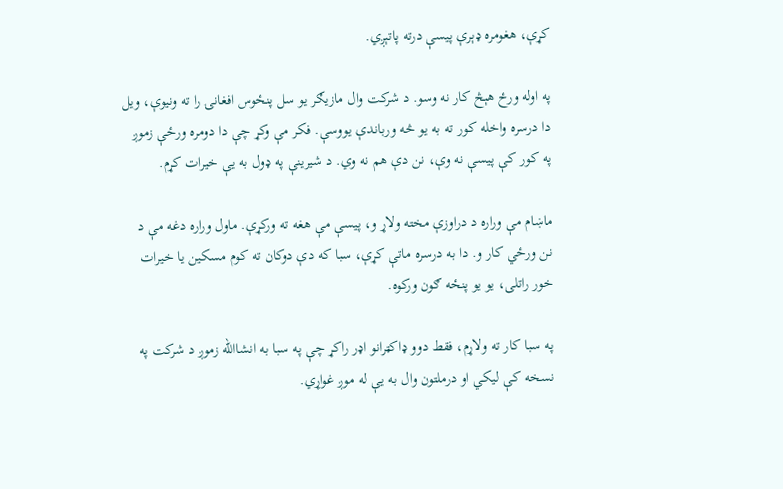کړې، هغومره ډېرې پیسې درته پاتېږي.

په اوله ورځ هېڅ کار نه وسو. د شرکت وال مازیګر یو سل پنځوس افغانۍ را ته ونیوې، ویل دا درسره واخله کور ته به یو څه ورباندې یووسې. فکر مې وکړ چې دا دومره ورځې زموږ په کور کې پیسې نه وې، نن دې هم نه وي. د شیرینې په ډول به یې خیرات کړم.

ماښام مې وراره د دراوزې مخته ولاړ و، پیسې مې هغه ته ورکړې. ماول وراره دغه مې د نن ورځي کار و. دا به درسره ماتې کړې، سبا که دې دوکان ته کوم مسکین یا خیرات خور راتلی، یو یو پنځه ګون ورکوه.

په سبا کار ته ولاړم، فقط دوو ډاکټرانو اډر راکړ چې په سبا به انشاالله زموږ د شرکت په نسخه کې لیکي او درملتون وال به یې له موږ غواړي.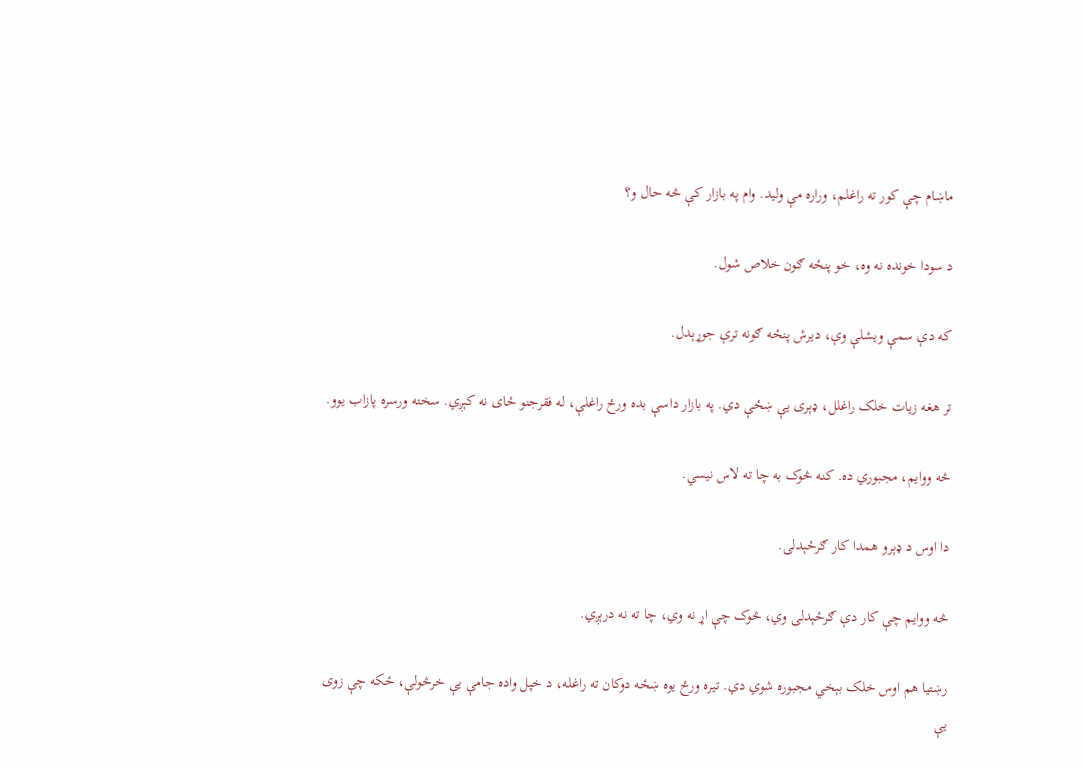ماښام چې کور ته راغلم، وراره مې ولید. وام په بازار کې څه حال و؟

د سودا خونده نه وه، خو پنځه ګون خلاص شول.

که دې سمې ویشلې وې، دیرش پنځه ګونه ترې جوړېدل.

تر هغه زیات خلک راغلل، ډېری یې ښځې دي. په بازار داسې بده ورځ راغلې، له فقرجنو ځای نه کېږي. سخته ورسره پازاب یوو.

څه ووایم، مجبوري ده. کنه څوک به چا ته لاس نیسي.

دا اوس د ډېرو همدا کار ګرځېدلی.

څه ووایم چې کار دې ګرځېدلی وي، څوک چې اړ نه وي، چا ته نه درېږي.

رښتیا هم اوس خلک بېخي مجبوره شوي دي. تیره ورځ یوه ښځه دوکان ته راغله، د خپل واده جامې یې خرڅولې، ځکه چې زوی یې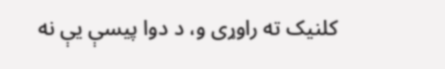کلنیک ته راوړی و، د دوا پیسې یې نه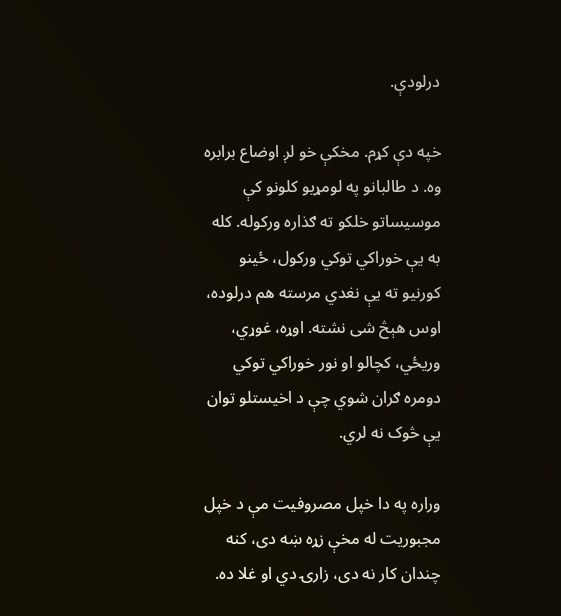درلودې.

خپه دې کړم. مخکې خو لږ اوضاع برابره وه. د طالبانو په لومړیو کلونو کې موسیساتو خلکو ته ګذاره ورکوله. کله به یې خوراکي توکي ورکول، ځینو کورنیو ته یې نغدي مرسته هم درلوده، اوس هېڅ شی نشته. اوړه، غوړي، وريځي، کچالو او نور خوراکي توکي دومره ګران شوي چې د اخیستلو توان یې څوک نه لري.

وراره په دا خپل مصروفیت مې د خپل مجبوریت له مخې زړه ښه دی، کنه چندان کار نه دی، زارۍ دي او غلا ده.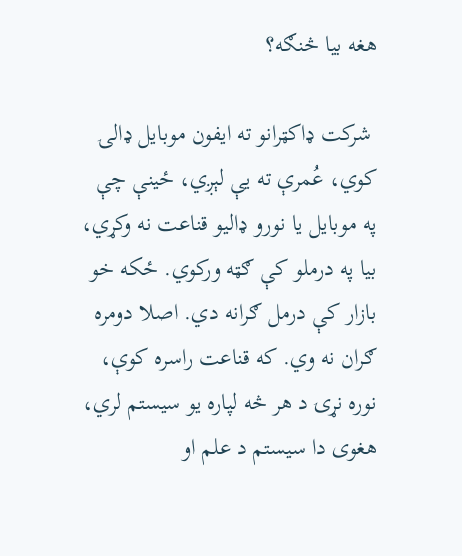هغه بیا څنګه؟

 شرکت ډاکټرانو ته ایفون موبایل ډالۍ کوي، عُمرې ته یې لېږي، ځینې چې په موبایل یا نورو ډالیو قناعت نه وکړي، بیا په درملو کې ګټه ورکوي. ځکه خو بازار کې درمل ګرانه دي. اصلا دومره ګران نه وي. که قناعت راسره کوې، نوره نړۍ د هر څه لپاره یو سیستم لري، هغوی دا سیستم د علم او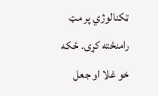ټکنالوژي پر مټ رامنځته کړی. ځکه خو غلا او جعل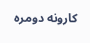کارونه دومره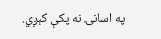په اسانۍ نه پکې کېږي.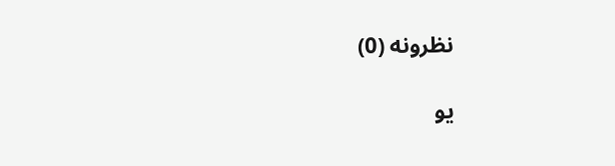نظرونه (0)

یو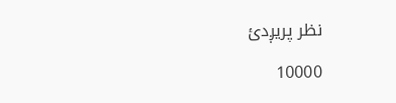نظر پریږدئ

10000